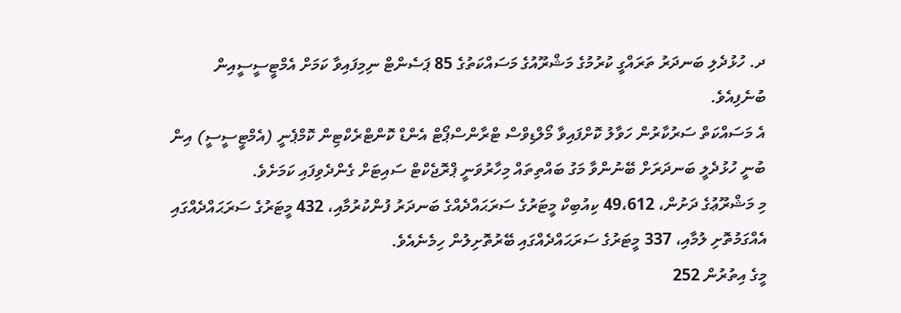ދ. ހުޅުދެލި ބަނދަރު ތަރައްގީ ކުރުމުގެ މަޝްރޫއުގެ މަސައްކަތުގެ 85 ޕަސެންޓް ނިމިފައިވާ ކަމަށް އެމްޓީސީސީއިން ބުނެފިއެވެ.
އެ މަސައްކަތް ސަރުކާރުން ހަވާލު ކޮށްފައިވާ މޯލްޑިވްސް ޓްރާންސްޕޯޓް އެންޑް ކޮންޓްރެކްޓިން ކޮމްޕެނީ (އެމްޓީސީސީ) އިން ބުނީ ހުޅުދެލީ ބަނދަރަށް ބޭނުންވާ މަގު ބައްތިތައް މިހާރުވަނީ ޕްރޮޖެކްޓް ސައިޓަށް ގެންދެވިފައި ކަމަށެވެ.
މި މަޝްރޫޢުގެ ދަށުން، 49،612 ކިއުބިކް މީޓަރުގެ ސަރަޙައްދެއްގެ ބަނދަރު ފުންކުރުމާއި، 432 މީޓަރުގެ ސަރަޙައްދެއްގައި އެއްގަމުތޮށި ލުމާއި، 337 މީޓަރުގެ ސަރަޙައްދެއްގައި ބޭރުތޮށިލުން ހިމެނެއެވެ.
މީގެ އިތުރުން 252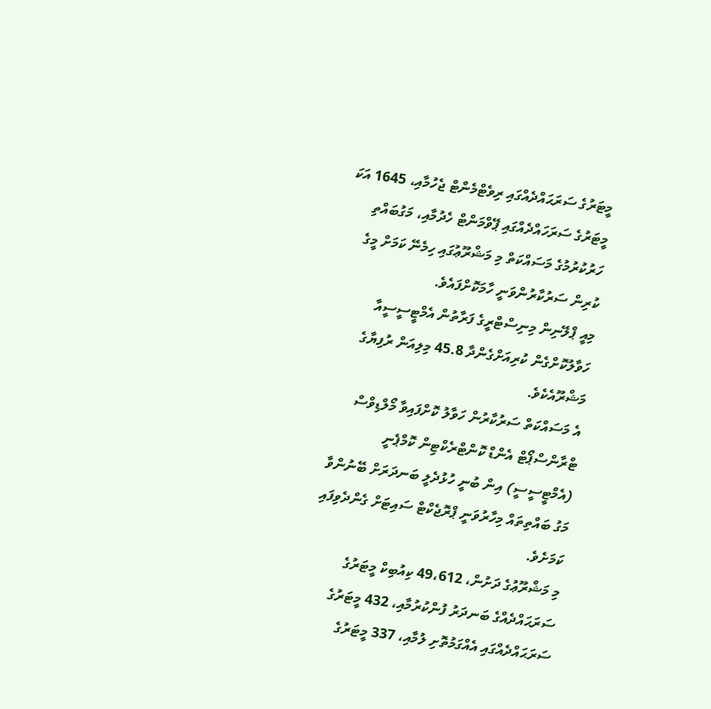މީޓަރުގެ ސަރަޙައްދެއްގައި ރިވެޓްމެންޓް ޖެހުމާއި، 1645 އަކަ މީޓަރުގެ ސަރަހައްދެއްގައި ޕޭވްމަންޓް ހެދުމާއި، މަގުބައްތި ހަރުކުރުމުގެ މަސައްކަތް މި މަޝްރޫޢުގައި ހިމެނޭ ކަމަށް މީގެ ކުރިން ސަރުކާރުންވަނީ ހާމަކޮށްފައެވެ.
މިއީ ޕްލޭނިން މިނިސްޓްރީގެ ފަރާތުން އެމްޓީސީސީއާ ހަވާލުކޮށްގެން ކުރިއަށްގެންދާ 45.8 މިލިއަން ރުފިޔާގެ މަޝްރޫއެކެވެ.
އެ މަސައްކަތް ސަރުކާރުން ހަވާލު ކޮށްފައިވާ މޯލްޑިވްސް ޓްރާންސްޕޯޓް އެންޑް ކޮންޓްރެކްޓިން ކޮމްޕެނީ (އެމްޓީސީސީ) އިން ބުނީ ހުޅުދެލީ ބަނދަރަށް ބޭނުންވާ މަގު ބައްތިތައް މިހާރުވަނީ ޕްރޮޖެކްޓް ސައިޓަށް ގެންދެވިފައި ކަމަށެވެ.
މި މަޝްރޫޢުގެ ދަށުން، 49،612 ކިއުބިކް މީޓަރުގެ ސަރަޙައްދެއްގެ ބަނދަރު ފުންކުރުމާއި، 432 މީޓަރުގެ ސަރަޙައްދެއްގައި އެއްގަމުތޮށި ލުމާއި، 337 މީޓަރުގެ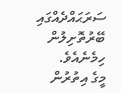ސަރަޙައްދެއްގައި ބޭރުތޮށިލުން ހިމެނެއެވެ.
މީގެ އިތުރުން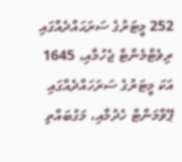252 މީޓަރުގެ ސަރަޙައްދެއްގައި ރިވެޓްމެންޓް ޖެހުމާއި، 1645 އަކަ މީޓަރުގެ ސަރަހައްދެއްގައި ޕޭވްމަންޓް ހެދުމާއި، މަގުބައްތި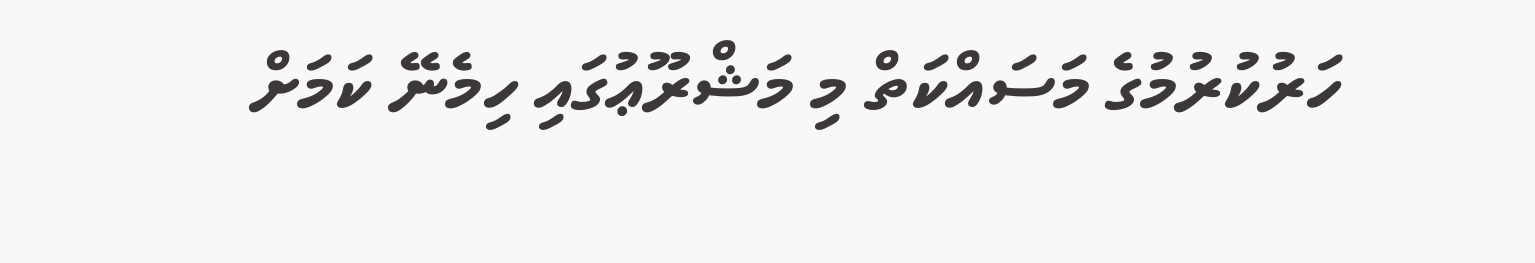ހަރުކުރުމުގެ މަސައްކަތް މި މަޝްރޫޢުގައި ހިމެނޭ ކަމަށް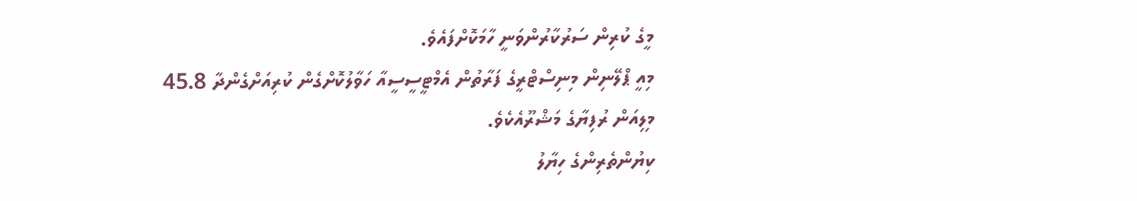މީގެ ކުރިން ސަރުކާރުންވަނީ ހާމަކޮށްފައެވެ.
މިއީ ޕްލޭނިން މިނިސްޓްރީގެ ފަރާތުން އެމްޓީސީސީއާ ހަވާލުކޮށްގެން ކުރިއަށްގެންދާ 45.8 މިލިއަން ރުފިޔާގެ މަޝްރޫއެކެވެ.
ކިޔުންތެރިންގެ ހިޔާލު